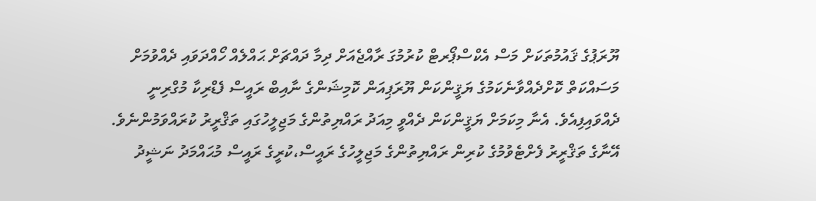ޔޫރަޕުގެ ޤައުމުތަކަށް މަސް އެކްސްޕޯރޓް ކުރުމުގަ ރާއްޖެއަށް ދިމާ ދައްޗަށް ޙައްލެއް ހޯއްދަވައި ދެއްވުމަށް މަސައްކަތް ކޮށްދެއްވާނެކަމުގެ ޔަޤީންކަން ޔޫރަޕިއަން ކޮމިޝަންގެ ނާއިބް ރައީސް ފެޑްރިކާ މުގްރިނީ ދެއްވައިފިއެވެ. އެނާ މިކަމަށް ޔަޤީންކަން ދެއްވީ މިއަދު ރައްޔިތުންގެ މަޖިލީހުގައި ތަޤްރީރު ކުރައްވަމުންނެވެ. އޭނާގެ ތަޤްރީރު ފެށްޓެވުމުގެ ކުރިން ރައްޔިތުންގެ މަޖިލީހުގެ ރައީސް،ކުރީގެ ރައީސް މުޙައްމަދު ނަޝީދު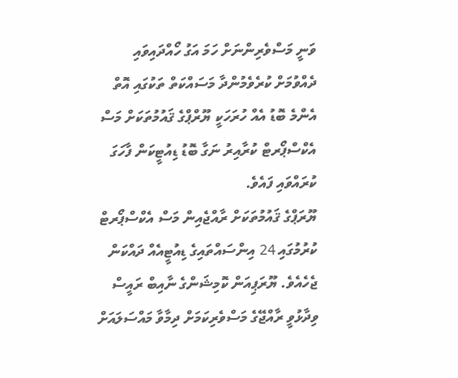ވަނީ މަސްވެރިންނަށް ހަމަ އަގު ހޯއްދައިވައި ދެއްވުމަށް ކުރެވެމުންދާ މަސައްކަތް ތަކުގައި އޮތް އެންމެ ބޮޑު އެއް ހުރަހަކީ ޔޫރްޕްގެ ޤައުމުތަކަށް މަސް އެކްސްޕޯރޓް ކުރާއިރު ނަގާ ބޮޑު ޑިއުޓީކަން ފާހަގަ ކުރައްވައި ފައެވެ.
ޔޫރަޕްގެ ޤައުމުތަކަށް ރާއްޖެއިން މަސް އެކްސްޕޯރޓް ކުރުމުގައި 24 އިންސައްތައިގެ ޑިއުޓީއެއް ދައްކަން ޖެހެއެވެ. ޔޫރަޕިއަން ކޮމިޝަންގެ ނާއިބް ރައީސް ވިދާޅުވީ ރާއްޖޭގެ މަސްވެރިކަމަށް ދިމާވާ މައްސަލައަށް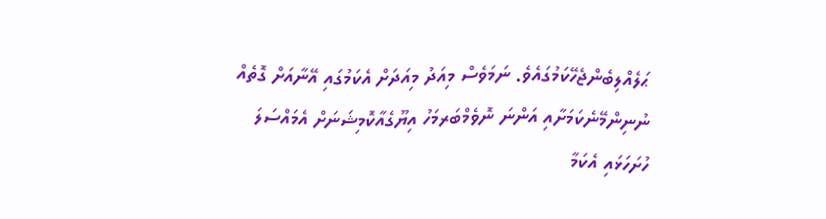ޙަލެއްލިބެންޖެހޭކަމުގައެވެ. ނަމަވެސް މިއަދު މިއަދަށް އެކަމުގައި އޭނާއަށް ގޮތެއް ނުނިންމޭނެކަމަށާއި އަންނަ ނޮވެމްބަރމަހު އިޔޫގެއާކޮމިޝަނަށް އެމައްސަލަ ހުށަހަޅައި އެކަމާ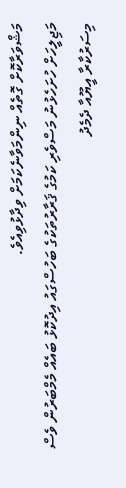މަޝްވަރާކޮށް ގޮތެއް ނިންމަވާނެކަމަށް ވިދާޅުވިއެވެ.
މަޖިލީހަށް ހުށަހެޅުނު މަސްވެރި ކަމުގެ ޤަރާރުތަކުގެ ބަހުސްގައު އިދުކޮޅު ބައެއް މެމްބަރުން ވެސް މިސަރުކާރާ އީޔޫއާ ދެމެދު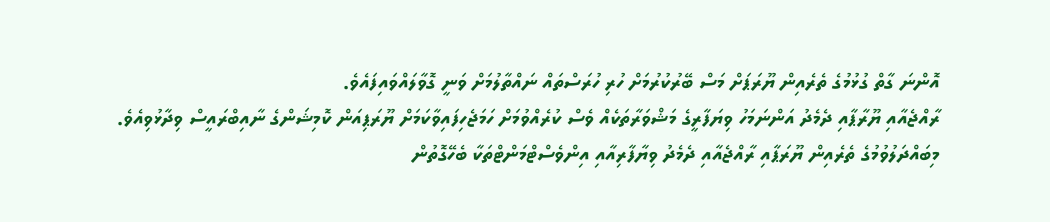އޮންނަ ގާތް ގުޅުމުގެ ތެރެއިން ޔޫރަޕަށް މަސް ބޭރުކުރުމަށް ހުރި ހުރަސްތައް ނައްތާލުމަށް ވަނީ ގޮވާލައްވައިފައެވެ.
ރާއްޖެއާއި ޔޫރާޕާއި ދެމެދު އަންނަމަހު ވިޔަފާރީގެ މަޝްވަރާތަކެއް ވެސް ކުރެއްވުމަށް ހަމަޖެހިފައިވާކަމަށް ޔޫރަޕިއަން ކޮމިޝަންގެ ނާއިބްރައީސް ވިދާޅުވިއެވެ. މިބައްދަލުވުމުގެ ތެރެއިން ޔޫރަޕާއި ރާއްޖެއާއި ދެމެދު ވިޔާފާރިއާއި އިންވެސްޓްމަންޓްތަކާ ބެހޭގޮތުން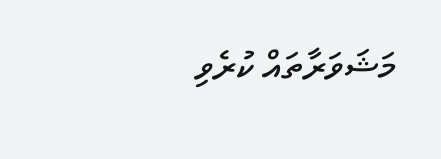މަޝަވަރާތައް ކުރެވި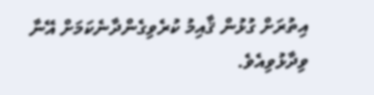އިތުރަށް ގުޅުން ޤާއިމު ކުރެވިގެންދާނެކަމަށް އޭނާ ވިދާޅުވިއެވެ.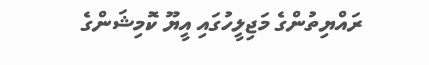ރައްޔިތުންގެ މަޖިލީހުގައި އީޔޫ ކޮމިޝަންގެ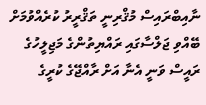ނާއިބްރައިސް މުޤްރިނީ ތަޤްރީރު ކުރެއްވުމަށް ބޭއްވި ޖަލްސާގައި ރައްޔިތުންގެ މަޖިލީހުގެ ރައީސް ވަނީ އެނާ އަށް ރާއްޖޭގެ ކުރީގެ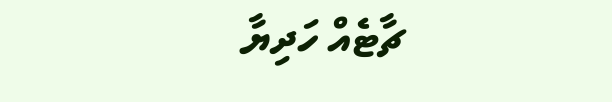ޗާޓެއް ހަދިޔާ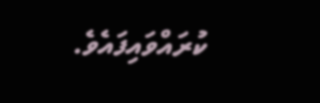ކުރައްވައިފައެވެ.